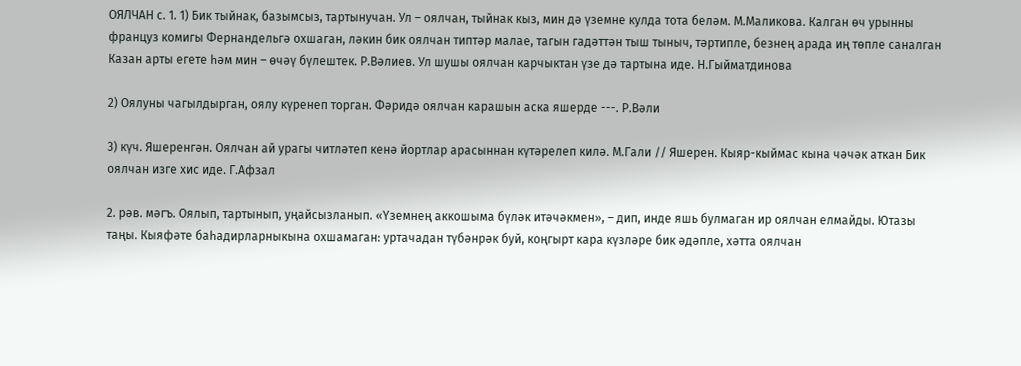ОЯЛЧАН с. 1. 1) Бик тыйнак, базымсыз, тартынучан. Ул – оялчан, тыйнак кыз, мин дә үземне кулда тота беләм. М.Маликова. Калган өч урынны француз комигы Фернандельгә охшаган, ләкин бик оялчан типтәр малае, тагын гадәттән тыш тыныч, тәртипле, безнең арада иң төпле саналган Казан арты егете һәм мин – өчәү бүлештек. Р.Вәлиев. Ул шушы оялчан карчыктан үзе дә тартына иде. Н.Гыйматдинова

2) Оялуны чагылдырган, оялу күренеп торган. Фәридә оялчан карашын аска яшерде ---. Р.Вәли

3) күч. Яшеренгән. Оялчан ай урагы читләтеп кенә йортлар арасыннан күтәрелеп килә. М.Гали // Яшерен. Кыяр-кыймас кына чәчәк аткан Бик оялчан изге хис иде. Г.Афзал

2. рәв. мәгъ. Оялып, тартынып, уңайсызланып. «Үземнең аккошыма бүләк итәчәкмен», – дип, инде яшь булмаган ир оялчан елмайды. Ютазы таңы. Кыяфәте баһадирларныкына охшамаган: уртачадан түбәнрәк буй, коңгырт кара күзләре бик әдәпле, хәтта оялчан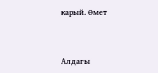карый. Өмет



Алдагы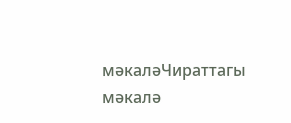мәкаләЧираттагы мәкалә